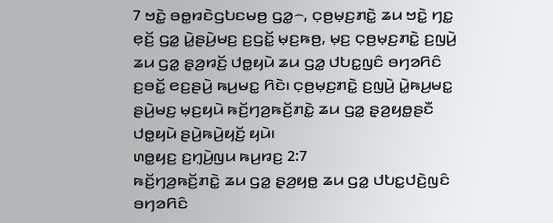7 ꤠꤢꤧ꤭ ꤋꤥ꤭ꤙꤢꤧꤞꤝꤢꤗꤥ꤬ ꤞꤤ꤭꤮, ꤍ꤫ꤥ꤬ꤗ꤫ꤢ꤬ꤊꤢꤧ꤭ ꤘꤣ ꤠꤢꤧ꤭ ꤚꤢ꤭ ꤕ꤫ꤢꤩ꤬ ꤞꤤ꤭ ꤣꤧ꤭ꤔꤣꤧ꤬ꤗꤢ꤬ ꤢ꤬ꤞꤢꤩ꤭ ꤗ꤫ꤢ꤬ꤒꤥ꤬, ꤗ꤫ꤢ꤬ ꤍ꤫ꤥ꤬ꤗ꤫ꤢ꤬ꤊꤢꤧ꤭ ꤢ꤬ꤜꤣꤧ꤬ ꤘꤣ ꤞꤤ꤭ ꤔ꤫ꤤ꤬ꤙꤢꤩ꤬ ꤓꤥ꤭ꤟꤣꤧ ꤘꤣ ꤞꤤ꤭ ꤓꤝꤢ꤭ꤜꤢꤨ ꤋꤚꤤꤖꤢꤨ ꤢ꤬ꤋꤢꤩ꤭ ꤕꤢ꤬ꤔꤣꤧ꤬ ꤒꤣ꤬ꤗꤢ꤭ ꤖꤢꤧ꤯ ꤍ꤫ꤥ꤬ꤗ꤫ꤢ꤬ꤊꤢꤧ꤭ ꤢ꤬ꤜꤣꤧ꤬ ꤣꤧ꤭ꤒꤣ꤬ꤗꤢ꤭ ꤔꤣꤧ꤬ꤗꤢ꤬ ꤗ꤫ꤢ꤬ꤟꤣꤧ ꤒꤢꤩ꤬ꤚꤤ꤬ꤒꤢꤩ꤬ꤊꤢꤧ꤭ ꤘꤣ ꤞꤤ꤭ ꤔ꤫ꤤ꤬ꤟꤥ꤭ꤔꤢꤪ ꤓꤥ꤭ꤟꤣꤧ ꤔꤣꤧ꤬ꤒꤣꤧ꤬ꤟꤢꤩ꤬ ꤟꤣꤧ꤯
ꤛꤥ꤭ꤟꤢ꤬ ꤢ꤬ꤚ꤫ꤣꤧ꤬ꤜꤣ ꤒꤣ꤬ꤙꤢ꤬ 2:7
ꤒꤢꤩ꤬ꤚꤤ꤬ꤒꤢꤩ꤬ꤊꤢꤧ꤭ ꤘꤣ ꤞꤤ꤭ ꤔ꤫ꤤ꤬ꤟꤥ꤭ ꤘꤣ ꤞꤤ꤭ ꤓꤝꤢ꤭ꤓꤢꤧ꤬ꤜꤢꤨ ꤋꤚꤤꤖꤢꤨ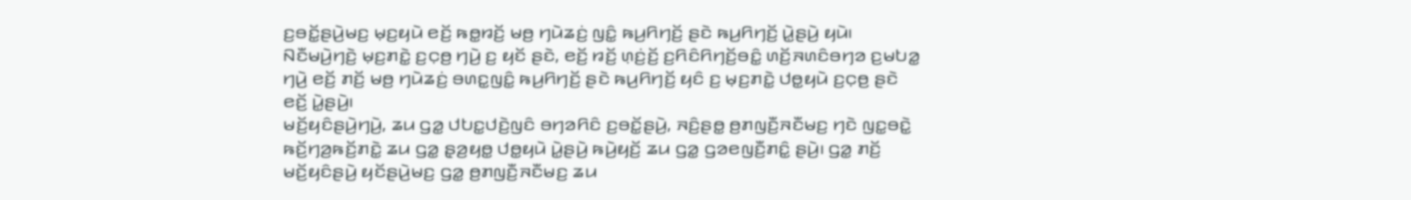ꤢ꤬ꤋꤢꤩ꤭ꤔꤣꤧ꤬ꤗꤢ꤬ ꤗ꤫ꤢ꤬ꤟꤣꤧ ꤕꤢꤩ꤬ ꤒꤥ꤭ꤙꤢꤩ꤬ ꤗꤥ꤬ ꤚꤣꤧꤘꤢꤦ꤬ ꤜꤢꤨ꤭ ꤒꤣ꤬ꤖꤚꤢꤩ꤬ ꤔꤢꤧ ꤒꤣ꤬ꤖꤚꤢꤩ꤬ ꤣꤧ꤭ꤔꤣꤧ꤬ ꤟꤣꤧ꤯
ꤡꤢꤪꤗꤣꤧ꤬ꤚꤢꤧ꤬ ꤗ꤫ꤢ꤬ꤊꤢꤧ꤭ ꤢ꤬ꤍ꤫ꤥ꤬ ꤚꤣꤧ꤬ ꤢ꤬ ꤟꤢꤩ ꤔꤢꤧ, ꤕꤢꤩ꤬ ꤙꤢꤩ꤬ ꤛ꤫ꤢꤦ꤬ꤢꤩ꤬ ꤢ꤬ꤖꤢꤨꤖꤚꤢꤩ꤬ꤋꤢꤨ꤭ ꤛꤢꤩ꤬ꤏꤛꤢꤨꤋꤚꤤ ꤢ꤬ꤗꤝꤤ꤭ ꤚꤣꤧ꤬ ꤕꤢꤩ꤬ ꤊꤢꤩ꤬ ꤗꤥ꤬ ꤚꤣꤧꤘꤢꤦ꤬ ꤋꤛꤢ꤭ꤜꤢꤨ꤭ ꤒꤣ꤬ꤖꤚꤢꤩ꤬ ꤔꤢꤧ ꤒꤣ꤬ꤖꤚꤢꤩ꤬ ꤟꤢꤨ ꤢ꤬ ꤗ꤫ꤢ꤬ꤊꤢꤧ꤭ ꤓꤥ꤭ꤟꤣꤧ ꤢ꤬ꤍ꤫ꤥ꤬ ꤔꤢꤧ ꤕꤢꤩ꤬ ꤣꤧ꤭ꤔꤣꤧ꤬꤯
ꤗꤢꤩ꤬ꤟꤢꤨꤔꤣꤧ꤬ꤚꤣꤧ꤬, ꤘꤣ ꤞꤤ꤭ ꤓꤝꤢ꤭ꤓꤢꤧ꤬ꤜꤢꤨ ꤋꤚꤤꤖꤢꤨ ꤢ꤬ꤋꤢꤩ꤭ꤔꤣꤧ꤬, ꤏꤢꤨ꤬ꤔꤥ꤭ ꤥ꤬ꤊꤜꤢꤪ꤬ꤏꤢꤪꤗꤢ꤬ ꤚꤢꤧ ꤜꤢ꤭ꤋꤢꤧ꤭ ꤒꤢꤩ꤬ꤚꤤ꤬ꤒꤢꤩ꤬ꤊꤢꤧ꤭ ꤘꤣ ꤞꤤ꤭ ꤔ꤫ꤤ꤬ꤟꤥ꤭ ꤓꤥ꤭ꤟꤣꤧ ꤣꤧ꤭ꤔꤣꤧ꤬ ꤒꤣꤧ꤬ꤟꤢꤩ꤬ ꤘꤣ ꤞꤤ꤭ ꤞꤤꤕꤜꤢꤪ꤬ꤊꤢꤨ꤭ ꤔꤣꤧ꤬꤯ ꤞꤤ꤭ ꤊꤢꤩ꤬ ꤗꤢꤩ꤬ꤟꤢꤨꤔꤣꤧ꤬ ꤟꤢꤩꤔꤣꤧ꤬ꤗꤢ꤬ ꤞꤤ꤭ ꤥ꤬ꤊꤜꤢꤪ꤬ꤏꤢꤪꤗꤢ꤬ ꤘꤣ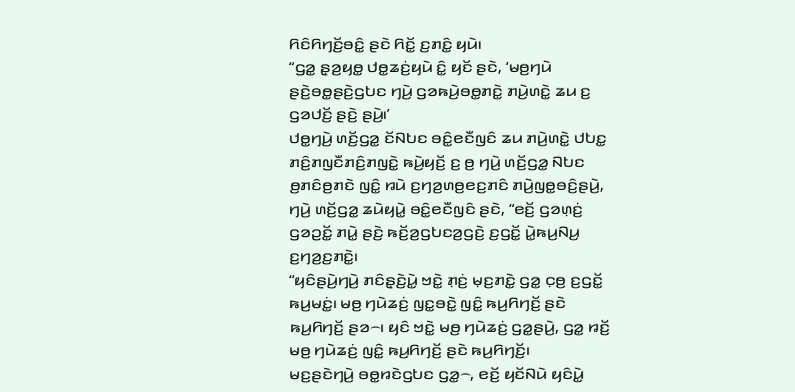ꤖꤢꤨꤖꤚꤢꤩ꤬ꤋꤢꤨ꤭ ꤔꤢꤧ ꤖꤢꤩ꤭ ꤢ꤬ꤊꤢꤨ꤭ ꤟꤣꤧ꤯
“ꤞꤤ꤭ ꤔ꤫ꤤ꤬ꤟꤥ꤭ ꤓꤥ꤭ꤘꤢꤦ꤬ꤟꤣꤧ ꤢꤨ꤭ ꤟꤢꤩ ꤔꤢꤧ, ‘ꤗꤥ꤬ꤚꤣꤧ ꤔꤢꤧ꤬ꤋꤥ꤭ꤔꤢꤧ꤬ꤞꤝꤢ ꤚꤣꤧ꤬ ꤞꤤꤒꤣꤧ꤬ꤋꤥ꤭ꤊꤢꤧ꤭ ꤊꤣꤧ꤬ꤛꤢꤧ꤭ ꤘꤣ ꤢ꤬ ꤞꤤꤓꤢꤩ꤬ ꤔꤢꤧ꤬ ꤔꤣꤧ꤬꤯’
ꤓꤥ꤭ꤚꤣꤧ꤬ ꤛꤢꤩ꤬ꤞꤤ꤭ ꤢꤩꤡꤝꤢ ꤋꤢꤨ꤭ꤕꤢꤪꤜꤢꤨ ꤘꤣ ꤊꤣꤧ꤬ꤛꤢꤧ꤭ ꤓꤝꤢ꤭ ꤊꤢꤨ꤬ꤊꤜꤢꤪꤊꤢꤨ꤬ꤊꤜꤢꤧ꤭ ꤒꤣꤧ꤬ꤟꤢꤩ꤬ ꤢ꤬ ꤥ꤬ ꤚꤣꤧ꤬ ꤛꤢꤩ꤬ꤞꤤ꤭ ꤡꤝꤢ ꤥ꤬ꤊꤢꤨꤥ꤬ꤊꤢꤧ ꤜꤢꤨ꤭ ꤙꤣꤧ ꤢ꤬ꤚꤤ꤬ꤛꤥ꤬ꤕꤢ꤬ꤊꤢꤨ ꤊꤣꤧ꤬ꤜꤥ꤭ꤋꤢꤨ꤬ꤔꤣꤧ꤬, ꤚꤣꤧ꤬ ꤛꤢꤩ꤬ꤞꤤ꤭ ꤘꤣꤧꤟꤣꤧ꤭ ꤋꤢꤨ꤭ꤕꤢꤪꤜꤢꤨ ꤔꤢꤧ, “ꤕꤢꤩ꤬ ꤞꤤꤛ꤫ꤢꤦ꤬ ꤞꤤꤑꤢꤩ꤭ ꤊꤣꤧ꤭ ꤔꤢꤧ꤬ ꤒꤢꤩ꤬ꤤ꤬ꤞꤝꤢꤤ꤬ꤞꤢꤧ꤬ ꤢ꤬ꤞꤢꤩ꤭ ꤣꤧ꤭ꤒꤣ꤬ꤡꤣ꤬ ꤢ꤬ꤚꤤ꤬ꤢ꤬ꤊꤢꤧ꤭꤯
“ꤟꤢꤨꤔꤣꤧ꤬ꤚꤣꤧ꤬ ꤊꤢꤨꤔ꤫ꤢꤧ꤬ꤣꤧ꤭ ꤠꤢꤧ꤭ ꤊ꤫ꤢꤦ꤬ ꤗ꤫ꤢ꤬ꤊꤢꤧ꤭ ꤞꤤ꤭ ꤍ꤫ꤥ꤬ ꤢ꤬ꤞꤢꤩ꤭ ꤒꤣ꤬ꤗꤢꤦ꤭꤯ ꤗꤥ꤬ ꤚꤣꤧꤘꤢꤦ꤬ ꤜꤢ꤭ꤋꤢꤧ꤭ ꤜꤢꤨ꤭ ꤒꤣ꤬ꤖꤚꤢꤩ꤬ ꤔꤢꤧ ꤒꤣ꤬ꤖꤚꤢꤩ꤬ ꤔꤤ꤮꤯ ꤟꤢꤨ ꤠꤢꤧ꤭ ꤗꤥ꤬ ꤚꤣꤧꤘꤢꤦ꤬ ꤞꤤ꤭ꤔꤣꤧ꤬, ꤞꤤ꤭ ꤙꤢꤩ꤬ ꤗꤥ꤬ ꤚꤣꤧꤘꤢꤦ꤬ ꤜꤢꤨ꤭ ꤒꤣ꤬ꤖꤚꤢꤩ꤬ ꤔꤢꤧ ꤒꤣ꤬ꤖꤚꤢꤩ꤬꤯
ꤗꤢ꤬ꤔꤢꤧꤚꤣꤧ꤬ ꤋꤥ꤭ꤙꤢꤧꤞꤝꤢ ꤞꤤ꤭꤮, ꤕꤢꤩ꤬ ꤟꤢꤩꤡꤣꤧ ꤟꤢꤨꤣꤧ꤭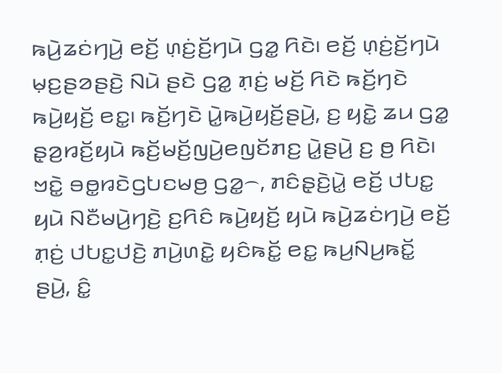ꤒꤣꤧ꤬ꤘꤢꤦꤚꤣꤧ꤬ ꤕꤢꤩ꤬ ꤛ꤫ꤢꤦ꤬ꤢꤩ꤬ꤚꤣꤧ ꤞꤤ꤭ ꤖꤢꤧ꤯ ꤕꤢꤩ꤬ ꤛ꤫ꤢꤦ꤬ꤢꤩ꤬ꤚꤣꤧ ꤗ꤫ꤢ꤬ꤔꤤꤔꤢꤧ꤬ ꤡꤣꤧ ꤔꤢꤧ ꤞꤤ꤭ ꤊ꤫ꤢꤦ꤬ ꤗꤢꤩ꤬ ꤖꤢꤧ ꤒꤢꤩ꤬ꤚꤢꤧ ꤒꤣꤧ꤬ꤟꤢꤩ꤬ ꤕꤢ꤭꤯ ꤒꤢꤩ꤬ꤚꤢꤧ ꤣꤧ꤭ꤒꤣꤧ꤬ꤟꤢꤩ꤬ꤔꤣꤧ꤬, ꤢ꤬ ꤟꤢꤧ꤭ ꤘꤣ ꤞꤤ꤭ ꤔ꤫ꤤ꤬ꤙꤢꤩ꤬ꤟꤣꤧ ꤒꤢꤩ꤬ꤗꤢꤩ꤬ꤜꤣꤧ꤬ꤕꤜꤢꤩꤊꤢ꤬ ꤣꤧ꤭ꤔꤣꤧ꤬ ꤢ꤬ ꤥ꤬ ꤖꤢꤧ꤯
ꤠꤢꤧ꤭ ꤋꤥ꤭ꤙꤢꤧꤞꤝꤢꤗꤥ꤬ ꤞꤤ꤭꤮, ꤊꤢꤨꤔ꤫ꤢꤧ꤬ꤣꤧ꤭ ꤕꤢꤩ꤬ ꤓꤝꤢ꤭ ꤟꤣꤧ ꤡꤢꤪꤗꤣꤧ꤬ꤚꤢꤧ꤬ ꤢ꤬ꤖꤢꤨ ꤒꤣꤧ꤬ꤟꤢꤩ꤬ ꤟꤣꤧ ꤒꤣꤧ꤬ꤘꤢꤦꤚꤣꤧ꤬ ꤕꤢꤩ꤬ ꤊ꤫ꤢꤦ꤬ ꤓꤝꤢ꤭ꤓꤢꤧ꤬ ꤊꤣꤧ꤬ꤛꤢꤧ꤭ ꤟꤢꤨꤒꤢꤩ꤭ ꤕꤢ꤭ ꤒꤣ꤬ꤡꤣ꤬ꤒꤢꤩ꤭ ꤔꤣꤧ꤬, ꤢꤨ꤭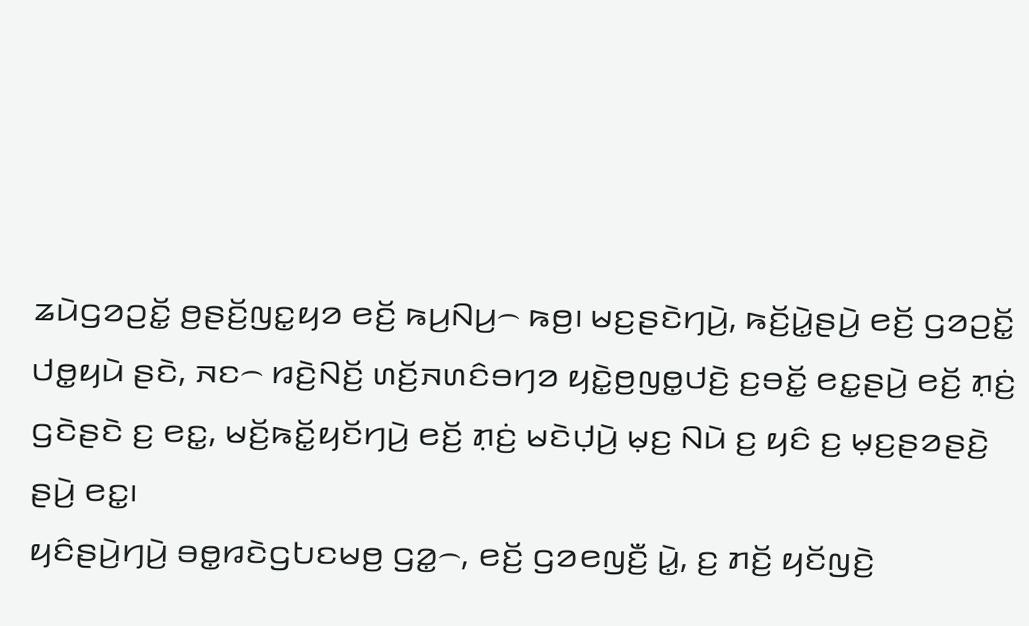ꤘꤣꤧꤞꤤꤑꤢꤩ꤭ ꤥ꤬ꤔꤢꤩ꤬ꤜꤢ꤭ꤟꤤ ꤕꤢꤩ꤬ ꤒꤣ꤬ꤡꤣ꤬꤮ ꤒꤥ꤬꤯ ꤗꤢ꤬ꤔꤢꤧꤚꤣꤧ꤬, ꤒꤢꤩ꤬ꤣꤧ꤭ꤔꤣꤧ꤬ ꤕꤢꤩ꤬ ꤞꤤꤑꤢꤩ꤭ ꤓꤥ꤭ꤟꤣꤧ ꤔꤢꤧ, ꤏꤢ꤮ ꤙꤢꤧ꤬ꤡꤢꤩ꤬ ꤛꤢꤩ꤬ꤏꤛꤢꤨꤋꤚꤤ ꤟꤢꤧ꤭ꤥ꤬ꤜꤥ꤭ꤓꤢꤧ꤬ ꤢ꤬ꤋꤢꤩ꤭ ꤕꤢ꤭ꤔꤣꤧ꤬ ꤕꤢꤩ꤬ ꤊ꤫ꤢꤦ꤬ ꤞꤢꤧꤔꤢꤧ ꤢ꤬ ꤕꤢ꤭, ꤗꤢꤩ꤬ꤒꤢꤩ꤭ꤟꤢꤩꤚꤣꤧ꤬ ꤕꤢꤩ꤬ ꤊ꤫ꤢꤦ꤬ ꤗꤢꤧꤓ꤫ꤣꤧ꤬ ꤗ꤫ꤢ꤬ ꤡꤣꤧ ꤢ꤬ ꤟꤢꤨ ꤢ꤬ ꤗ꤫ꤢ꤬ꤔꤤꤔꤢꤧ꤬ ꤔꤣꤧ꤬ ꤕꤢ꤭꤯
ꤟꤢꤨꤔꤣꤧ꤬ꤚꤣꤧ꤬ ꤋꤥ꤭ꤙꤢꤧꤞꤝꤢꤗꤥ꤬ ꤞꤤ꤭꤮, ꤕꤢꤩ꤬ ꤞꤤꤕꤜꤢꤪ꤬ ꤣꤧ꤭, ꤢ꤬ ꤊꤢꤩ꤬ ꤟꤢꤩꤜꤢꤧ꤬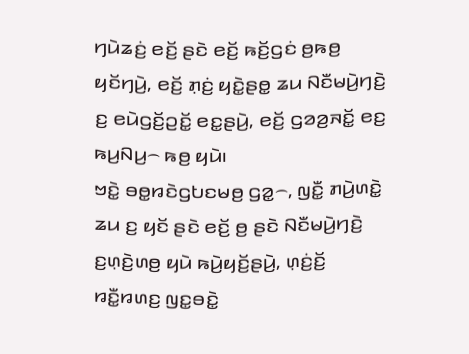ꤚꤣꤧꤘꤢꤦ꤬ ꤕꤢꤩ꤬ ꤔꤢꤧ ꤕꤢꤩ꤬ ꤒꤢꤩ꤬ꤞꤢꤦ ꤥ꤬ꤒꤥ꤬ ꤟꤢꤩꤚꤣꤧ꤬, ꤕꤢꤩ꤬ ꤊ꤫ꤢꤦ꤬ ꤟꤢꤧ꤭ꤔꤥ꤭ ꤘꤣ ꤡꤢꤪꤗꤣꤧ꤬ꤚꤢꤧ꤬ ꤢ꤬ ꤕꤣꤧꤞꤢꤩ꤬ꤑꤢꤩ꤭ ꤕꤢ꤭ꤔꤣꤧ꤬, ꤕꤢꤩ꤬ ꤞꤤꤤ꤬ꤏꤢꤩ꤭ ꤕꤢ꤬ ꤒꤣ꤬ꤡꤣ꤬꤮ ꤒꤥ꤬ ꤟꤣꤧ꤯
ꤠꤢꤧ꤭ ꤋꤥ꤭ꤙꤢꤧꤞꤝꤢꤗꤥ꤬ ꤞꤤ꤭꤮, ꤜꤢꤪ꤭ ꤊꤣꤧ꤬ꤛꤢꤧ꤭ ꤘꤣ ꤢ꤬ ꤟꤢꤩ ꤔꤢꤧ ꤕꤢꤩ꤬ ꤥ꤬ ꤔꤢꤧ ꤡꤢꤪꤗꤣꤧ꤬ꤚꤢꤧ꤬ ꤢ꤬ꤛ꤫ꤢꤧ꤬ꤛꤥ꤬ ꤟꤣꤧ ꤒꤣꤧ꤬ꤟꤢꤩ꤬ꤔꤣꤧ꤬, ꤛ꤫ꤢꤦ꤬ꤢꤩ꤬ ꤙꤢꤪ꤭ꤙꤛꤢ꤬ ꤜꤢ꤭ꤋꤢꤧ꤭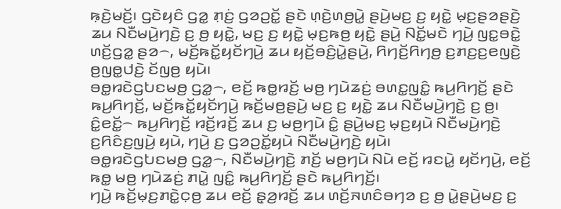ꤒ꤫ꤢꤧ꤬ꤗꤢꤩ꤬꤯ ꤞꤢꤧꤟꤢꤨ ꤞꤤ꤭ ꤊ꤫ꤢꤦ꤬ ꤞꤤꤑꤢꤩ꤭ ꤔꤢꤧ ꤛ꤫ꤢꤧ꤬ꤛꤥ꤬ꤣꤧ꤭ ꤔꤣꤧ꤬ꤗꤢ꤬ ꤢ꤬ ꤟꤢꤧ꤭ ꤗ꤫ꤢ꤬ꤔꤤꤔꤢꤧ꤬ ꤘꤣ ꤡꤢꤪꤗꤣꤧ꤬ꤚꤢꤧ꤬ ꤢ꤬ ꤥ꤬ ꤟꤢꤧ꤭, ꤗꤢ꤬ ꤢ꤬ ꤟꤢꤧ꤭ ꤗ꤫ꤢ꤬ꤒꤥ꤬ ꤟꤢꤧ꤭ ꤔꤣꤧ꤬ ꤡꤢꤩ꤭ꤗꤢꤧ ꤚꤣꤧ꤬ ꤜꤢ꤭ꤋꤢꤧ꤭ ꤛꤢꤩ꤬ꤞꤤ꤭ ꤔꤤ꤮, ꤗꤢꤩ꤬ꤒꤢꤩ꤭ꤟꤢꤩꤚꤣꤧ꤬ ꤘꤣ ꤟꤢꤩ꤬ꤋꤢꤨ꤬ꤣꤧ꤭ꤔꤣꤧ꤬, ꤖꤚꤢꤩ꤬ꤖꤚꤥ꤬ ꤢ꤬ꤊꤢ꤬ꤢ꤬ꤕꤜꤢꤧ꤬ ꤥ꤬ꤜꤥ꤭ꤓꤢꤧ꤬ ꤢꤩꤜꤥ꤬ ꤟꤣꤧ꤯
ꤋꤥ꤭ꤙꤢꤧꤞꤝꤢꤗꤥ꤬ ꤞꤤ꤭꤮, ꤕꤢꤩ꤬ ꤒꤥ꤭ꤙꤢꤩ꤬ ꤗꤥ꤬ ꤚꤣꤧꤘꤢꤦ꤬ ꤋꤛꤢ꤭ꤜꤢꤨ꤭ ꤒꤣ꤬ꤖꤚꤢꤩ꤬ ꤔꤢꤧ ꤒꤣ꤬ꤖꤚꤢꤩ꤬, ꤗꤢꤩ꤬ꤒꤢꤩ꤭ꤟꤢꤩꤚꤣꤧ꤬ ꤒꤢꤩ꤬ꤗꤥ꤬ꤔꤣꤧ꤬ ꤗꤢ꤬ ꤢ꤬ ꤟꤢꤧ꤭ ꤘꤣ ꤡꤢꤪꤗꤣꤧ꤬ꤚꤢꤧ꤬ ꤢ꤬ ꤥ꤬꤯ ꤢꤨ꤭ꤕꤢꤩ꤭꤮ ꤒꤣ꤬ꤖꤚꤢꤩ꤬ ꤙꤢꤩ꤬ꤙꤢꤩ꤬ ꤘꤣ ꤢ꤬ ꤗꤥ꤬ꤚꤣꤧ ꤢꤨ꤭ ꤔꤣꤧ꤬ꤗꤢ꤬ ꤗ꤫ꤢ꤬ꤟꤣꤧ ꤡꤢꤪꤗꤣꤧ꤬ꤚꤢꤧ꤬ ꤢ꤬ꤖꤢꤨꤢ꤬ꤜꤣꤧ꤬ ꤟꤣꤧ, ꤚꤣꤧ꤬ ꤢ꤬ ꤞꤤꤑꤢꤩ꤭ꤟꤣꤧ ꤡꤢꤪꤗꤣꤧ꤬ꤚꤢꤧ꤬ ꤟꤣꤧ꤯
ꤋꤥ꤭ꤙꤢꤧꤞꤝꤢꤗꤥ꤬ ꤞꤤ꤭꤮, ꤡꤢꤪꤗꤣꤧ꤬ꤚꤢꤧ꤬ ꤊꤢꤩ꤬ ꤗꤥ꤬ꤚꤣꤧ ꤡꤣꤧ ꤕꤢꤩ꤬ ꤙꤢꤣꤧ꤭ ꤟꤢꤩꤚꤣꤧ꤬, ꤕꤢꤩ꤬ ꤒꤥ꤭ ꤗꤥ꤬ ꤚꤣꤧꤘꤢꤦ꤬ ꤊꤣꤧ꤭ ꤜꤢꤨ꤭ ꤒꤣ꤬ꤖꤚꤢꤩ꤬ ꤔꤢꤧ ꤒꤣ꤬ꤖꤚꤢꤩ꤬꤯
ꤚꤣꤧ꤬ ꤒꤢꤩ꤬ꤗ꤫ꤢ꤬ꤊꤢꤧ꤭ꤍ꤫ꤥ꤬ ꤘꤣ ꤕꤢꤩ꤬ ꤔ꤫ꤤ꤬ꤙꤢꤩ꤬ ꤘꤣ ꤛꤢꤩ꤬ꤏꤛꤢꤨꤋꤚꤤ ꤢ꤬ ꤥ꤬ ꤣꤧ꤭ꤔꤣꤧ꤬ꤗꤢ꤬ ꤢ꤬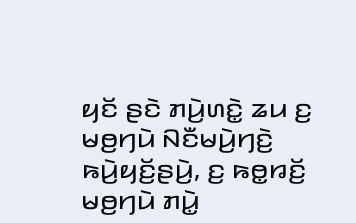ꤟꤢꤩ ꤔꤢꤧ ꤊꤣꤧ꤬ꤛꤢꤧ꤭ ꤘꤣ ꤢ꤬ ꤗꤥ꤬ꤚꤣꤧ ꤡꤢꤪꤗꤣꤧ꤬ꤚꤢꤧ꤬ ꤒꤣꤧ꤬ꤟꤢꤩ꤬ꤔꤣꤧ꤬, ꤢ꤬ ꤒꤥ꤭ꤙꤢꤩ꤬ ꤗꤥ꤬ꤚꤣꤧ ꤊꤣꤧ꤭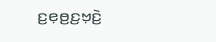ꤢ꤬ꤕ꤫ꤥ꤬ꤢ꤬ꤠ꤫ꤢꤧ꤬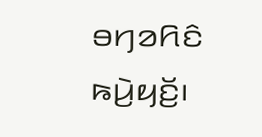ꤋꤚꤤꤖꤢꤨ ꤒꤣꤧ꤬ꤟꤢꤩ꤬꤯